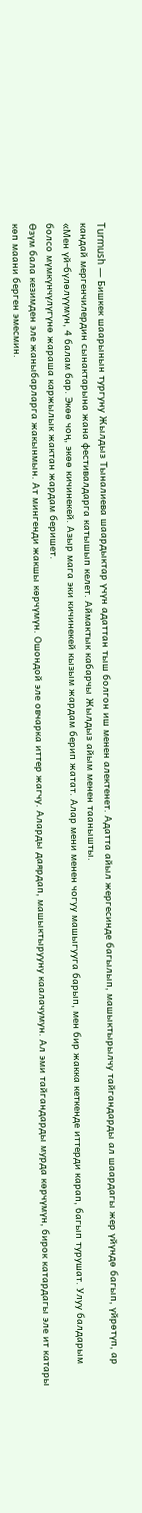Turmush — Бишкек шаарынын тургуну Жылдыз Тыналиева шаардыктар үчүн адаттан тыш болгон иш менен алектенет. Адатта айыл жергесинде багылып, машыктырылчу тайгандарды ал шаардагы жер үйүндө багып, үйрөтүп, ар кандай мергенчилердин сынактарына жана фестивалдарга катышып келет. Аймактык кабарчы Жылдыз айым менен таанышты.
«Мен үй-бүлөлүүмүн, 4 балам бар. Экөө чоң, экөө кичинекей. Азыр мага эки кичинекей кызым жардам берип жатат. Алар мени менен чогуу машыгууга барып, мен бир жакка кеткенде иттерди карап, багып турушат. Улуу балдарым болсо мүмкүнчүлүгүнө жараша каржылык жактан жардам беришет.
Өзүм бала кезимден эле жаныбарларга жакынмын. Ат мингенди жакшы көрчүмүн. Ошондой эле овчарка иттер жагчу. Аларды даярдап, машыктырууну каалачумун. Ал эми тайгандарды мурда көрчүмүн, бирок катардагы эле ит катары көп маани берген эмесмин.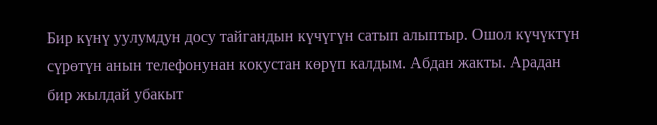Бир күнү уулумдун досу тайгандын күчүгүн сатып алыптыр. Ошол күчүктүн сүрөтүн анын телефонунан кокустан көрүп калдым. Абдан жакты. Арадан бир жылдай убакыт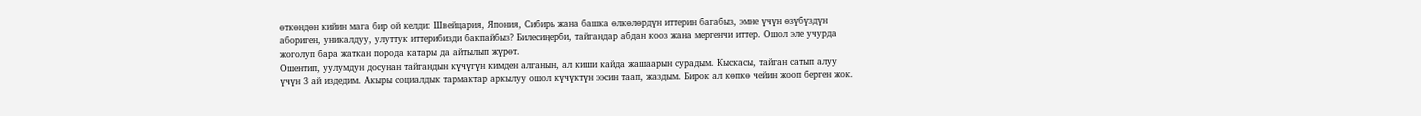өткөндөн кийин мага бир ой келди: Швейцария, Япония, Сибирь жана башка өлкөлөрдүн иттерин багабыз, эмне үчүн өзүбүздүн абориген, уникалдуу, улуттук иттерибизди бакпайбыз? Билесиңерби, тайгандар абдан кооз жана мергенчи иттер. Ошол эле учурда жоголуп бара жаткан порода катары да айтылып жүрөт.
Ошентип, уулумдун досунан тайгандын күчүгүн кимден алганын, ал киши кайда жашаарын сурадым. Кыскасы, тайган сатып алуу үчүн 3 ай издедим. Акыры социалдык тармактар аркылуу ошол күчүктүн ээсин таап, жаздым. Бирок ал көпкө чейин жооп берген жок.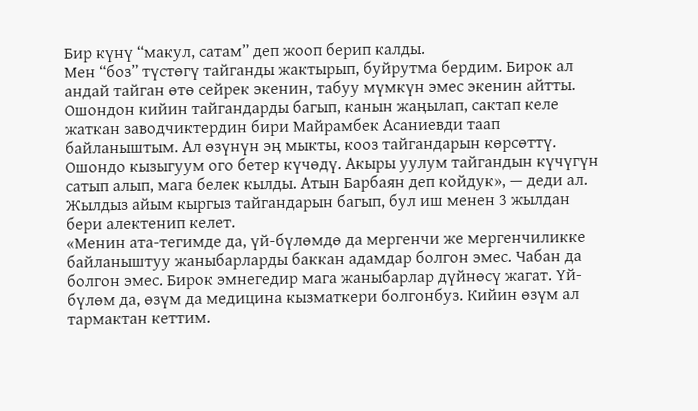Бир күнү “макул, сатам” деп жооп берип калды.
Мен “боз” түстөгү тайганды жактырып, буйрутма бердим. Бирок ал андай тайган өтө сейрек экенин, табуу мүмкүн эмес экенин айтты. Ошондон кийин тайгандарды багып, канын жаңылап, сактап келе жаткан заводчиктердин бири Майрамбек Асаниевди таап байланыштым. Ал өзүнүн эң мыкты, кооз тайгандарын көрсөттү. Ошондо кызыгуум ого бетер күчөдү. Акыры уулум тайгандын күчүгүн сатып алып, мага белек кылды. Атын Барбаян деп койдук», — деди ал.
Жылдыз айым кыргыз тайгандарын багып, бул иш менен 3 жылдан бери алектенип келет.
«Менин ата-тегимде да, үй-бүлөмдө да мергенчи же мергенчиликке байланыштуу жаныбарларды баккан адамдар болгон эмес. Чабан да болгон эмес. Бирок эмнегедир мага жаныбарлар дүйнөсү жагат. Үй-бүлөм да, өзүм да медицина кызматкери болгонбуз. Кийин өзүм ал тармактан кеттим.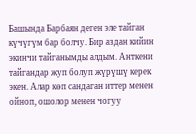Башында Барбаян деген эле тайган күчүгүм бар болчу. Бир аздан кийин экинчи тайганымды алдым. Анткени тайгандар жуп болуп жүрүшү керек экен. Алар көп сандаган иттер менен ойноп, ошолор менен чогуу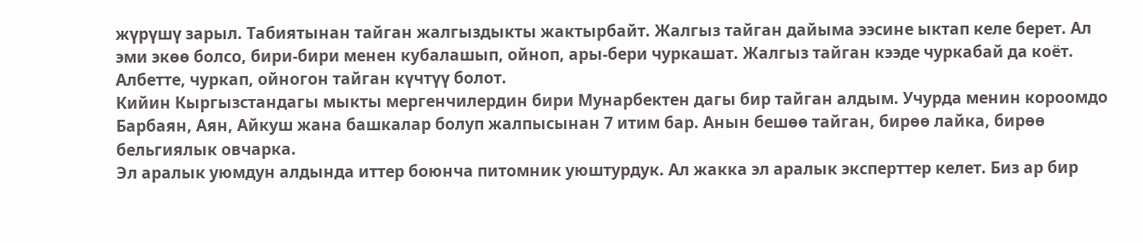жүрүшү зарыл. Табиятынан тайган жалгыздыкты жактырбайт. Жалгыз тайган дайыма ээсине ыктап келе берет. Ал эми экөө болсо, бири-бири менен кубалашып, ойноп, ары-бери чуркашат. Жалгыз тайган кээде чуркабай да коёт. Албетте, чуркап, ойногон тайган күчтүү болот.
Кийин Кыргызстандагы мыкты мергенчилердин бири Мунарбектен дагы бир тайган алдым. Учурда менин короомдо Барбаян, Аян, Айкуш жана башкалар болуп жалпысынан 7 итим бар. Анын бешөө тайган, бирөө лайка, бирөө бельгиялык овчарка.
Эл аралык уюмдун алдында иттер боюнча питомник уюштурдук. Ал жакка эл аралык эксперттер келет. Биз ар бир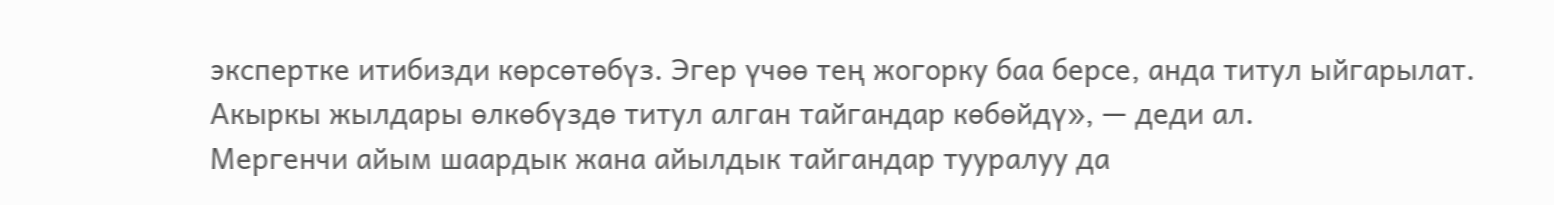экспертке итибизди көрсөтөбүз. Эгер үчөө тең жогорку баа берсе, анда титул ыйгарылат. Акыркы жылдары өлкөбүздө титул алган тайгандар көбөйдү», — деди ал.
Мергенчи айым шаардык жана айылдык тайгандар тууралуу да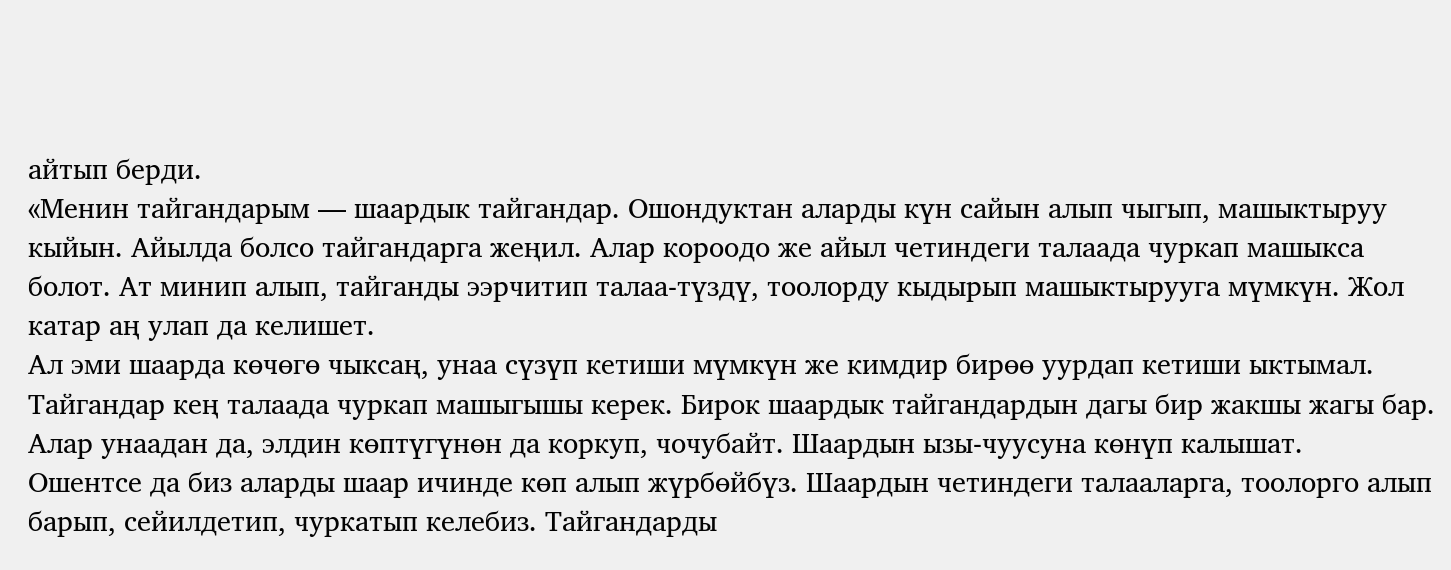айтып берди.
«Менин тайгандарым — шаардык тайгандар. Ошондуктан аларды күн сайын алып чыгып, машыктыруу кыйын. Айылда болсо тайгандарга жеңил. Алар короодо же айыл четиндеги талаада чуркап машыкса болот. Ат минип алып, тайганды ээрчитип талаа-түздү, тоолорду кыдырып машыктырууга мүмкүн. Жол катар аң улап да келишет.
Ал эми шаарда көчөгө чыксаң, унаа сүзүп кетиши мүмкүн же кимдир бирөө уурдап кетиши ыктымал. Тайгандар кең талаада чуркап машыгышы керек. Бирок шаардык тайгандардын дагы бир жакшы жагы бар. Алар унаадан да, элдин көптүгүнөн да коркуп, чочубайт. Шаардын ызы-чуусуна көнүп калышат.
Ошентсе да биз аларды шаар ичинде көп алып жүрбөйбүз. Шаардын четиндеги талааларга, тоолорго алып барып, сейилдетип, чуркатып келебиз. Тайгандарды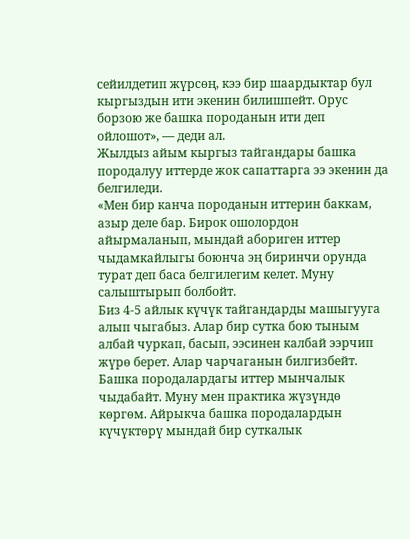сейилдетип жүрсөң, кээ бир шаардыктар бул кыргыздын ити экенин билишпейт. Орус борзою же башка породанын ити деп ойлошот», — деди ал.
Жылдыз айым кыргыз тайгандары башка породалуу иттерде жок сапаттарга ээ экенин да белгиледи.
«Мен бир канча породанын иттерин баккам, азыр деле бар. Бирок ошолордон айырмаланып, мындай абориген иттер чыдамкайлыгы боюнча эң биринчи орунда турат деп баса белгилегим келет. Муну салыштырып болбойт.
Биз 4-5 айлык күчүк тайгандарды машыгууга алып чыгабыз. Алар бир сутка бою тыным албай чуркап, басып, ээсинен калбай ээрчип жүрө берет. Алар чарчаганын билгизбейт. Башка породалардагы иттер мынчалык чыдабайт. Муну мен практика жүзүндө көргөм. Айрыкча башка породалардын күчүктөрү мындай бир суткалык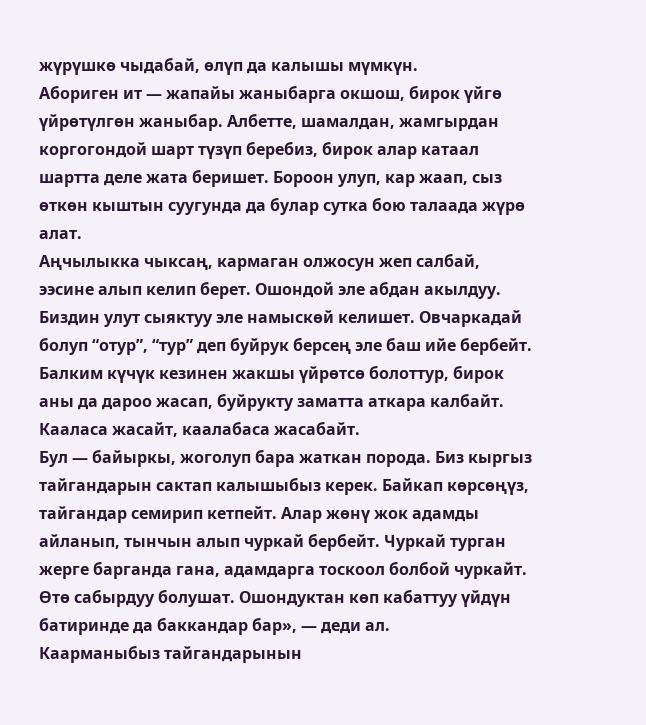жүрүшкө чыдабай, өлүп да калышы мүмкүн.
Абориген ит — жапайы жаныбарга окшош, бирок үйгө үйрөтүлгөн жаныбар. Албетте, шамалдан, жамгырдан коргогондой шарт түзүп беребиз, бирок алар катаал шартта деле жата беришет. Бороон улуп, кар жаап, сыз өткөн кыштын суугунда да булар сутка бою талаада жүрө алат.
Аңчылыкка чыксаң, кармаган олжосун жеп салбай, ээсине алып келип берет. Ошондой эле абдан акылдуу. Биздин улут сыяктуу эле намыскөй келишет. Овчаркадай болуп “отур”, “тур” деп буйрук берсең эле баш ийе бербейт. Балким күчүк кезинен жакшы үйрөтсө болоттур, бирок аны да дароо жасап, буйрукту заматта аткара калбайт. Кааласа жасайт, каалабаса жасабайт.
Бул — байыркы, жоголуп бара жаткан порода. Биз кыргыз тайгандарын сактап калышыбыз керек. Байкап көрсөңүз, тайгандар семирип кетпейт. Алар жөнү жок адамды айланып, тынчын алып чуркай бербейт. Чуркай турган жерге барганда гана, адамдарга тоскоол болбой чуркайт. Өтө сабырдуу болушат. Ошондуктан көп кабаттуу үйдүн батиринде да баккандар бар», — деди ал.
Каарманыбыз тайгандарынын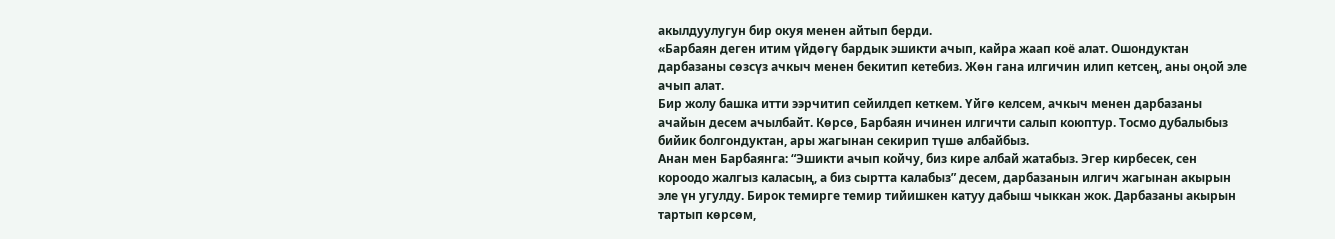акылдуулугун бир окуя менен айтып берди.
«Барбаян деген итим үйдөгү бардык эшикти ачып, кайра жаап коё алат. Ошондуктан дарбазаны сөзсүз ачкыч менен бекитип кетебиз. Жөн гана илгичин илип кетсең, аны оңой эле ачып алат.
Бир жолу башка итти ээрчитип сейилдеп кеткем. Үйгө келсем, ачкыч менен дарбазаны ачайын десем ачылбайт. Көрсө, Барбаян ичинен илгичти салып коюптур. Тосмо дубалыбыз бийик болгондуктан, ары жагынан секирип түшө албайбыз.
Анан мен Барбаянга: “Эшикти ачып койчу, биз кире албай жатабыз. Эгер кирбесек, сен короодо жалгыз каласың, а биз сыртта калабыз” десем, дарбазанын илгич жагынан акырын эле үн угулду. Бирок темирге темир тийишкен катуу дабыш чыккан жок. Дарбазаны акырын тартып көрсөм,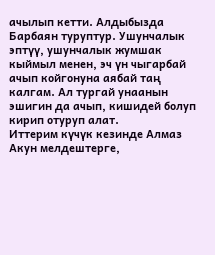ачылып кетти. Алдыбызда Барбаян туруптур. Ушунчалык эптүү, ушунчалык жумшак кыймыл менен, эч үн чыгарбай ачып койгонуна аябай таң калгам. Ал тургай унаанын эшигин да ачып, кишидей болуп кирип отуруп алат.
Иттерим күчүк кезинде Алмаз Акун мелдештерге,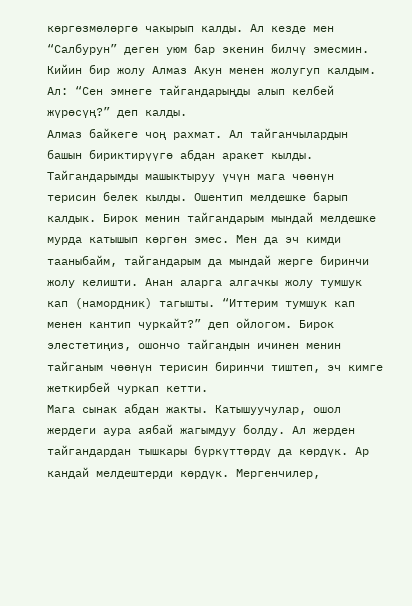көргөзмөлөргө чакырып калды. Ал кезде мен “Салбурун” деген уюм бар экенин билчү эмесмин. Кийин бир жолу Алмаз Акун менен жолугуп калдым. Ал: “Сен эмнеге тайгандарыңды алып келбей жүрөсүң?” деп калды.
Алмаз байкеге чоң рахмат. Ал тайганчылардын башын бириктирүүгө абдан аракет кылды. Тайгандарымды машыктыруу үчүн мага чөөнүн терисин белек кылды. Ошентип мелдешке барып калдык. Бирок менин тайгандарым мындай мелдешке мурда катышып көргөн эмес. Мен да эч кимди тааныбайм, тайгандарым да мындай жерге биринчи жолу келишти. Анан аларга алгачкы жолу тумшук кап (намордник) тагышты. “Иттерим тумшук кап менен кантип чуркайт?” деп ойлогом. Бирок элестетиңиз, ошончо тайгандын ичинен менин тайганым чөөнүн терисин биринчи тиштеп, эч кимге жеткирбей чуркап кетти.
Мага сынак абдан жакты. Катышуучулар, ошол жердеги аура аябай жагымдуу болду. Ал жерден тайгандардан тышкары бүркүттөрдү да көрдүк. Ар кандай мелдештерди көрдүк. Мергенчилер,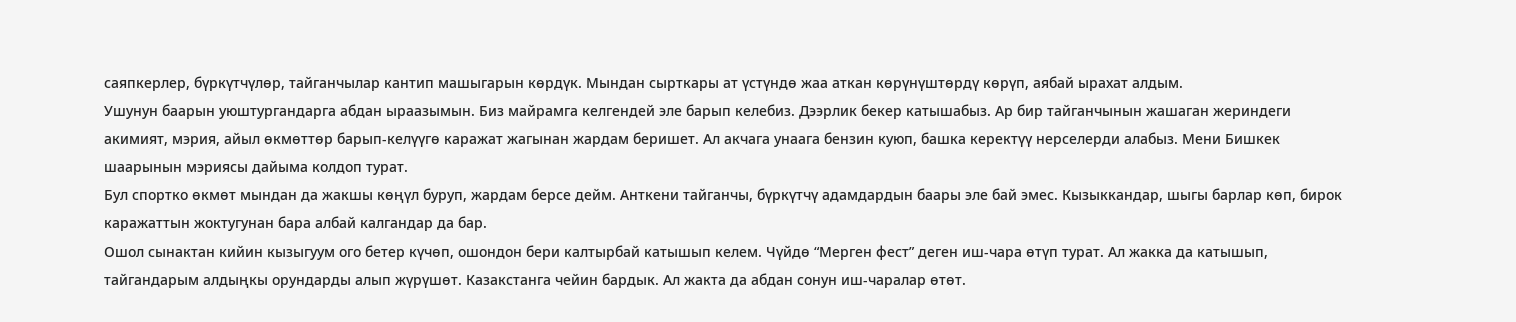саяпкерлер, бүркүтчүлөр, тайганчылар кантип машыгарын көрдүк. Мындан сырткары ат үстүндө жаа аткан көрүнүштөрдү көрүп, аябай ырахат алдым.
Ушунун баарын уюштургандарга абдан ыраазымын. Биз майрамга келгендей эле барып келебиз. Дээрлик бекер катышабыз. Ар бир тайганчынын жашаган жериндеги акимият, мэрия, айыл өкмөттөр барып-келүүгө каражат жагынан жардам беришет. Ал акчага унаага бензин куюп, башка керектүү нерселерди алабыз. Мени Бишкек шаарынын мэриясы дайыма колдоп турат.
Бул спортко өкмөт мындан да жакшы көңүл буруп, жардам берсе дейм. Анткени тайганчы, бүркүтчү адамдардын баары эле бай эмес. Кызыккандар, шыгы барлар көп, бирок каражаттын жоктугунан бара албай калгандар да бар.
Ошол сынактан кийин кызыгуум ого бетер күчөп, ошондон бери калтырбай катышып келем. Чүйдө “Мерген фест” деген иш-чара өтүп турат. Ал жакка да катышып, тайгандарым алдыңкы орундарды алып жүрүшөт. Казакстанга чейин бардык. Ал жакта да абдан сонун иш-чаралар өтөт.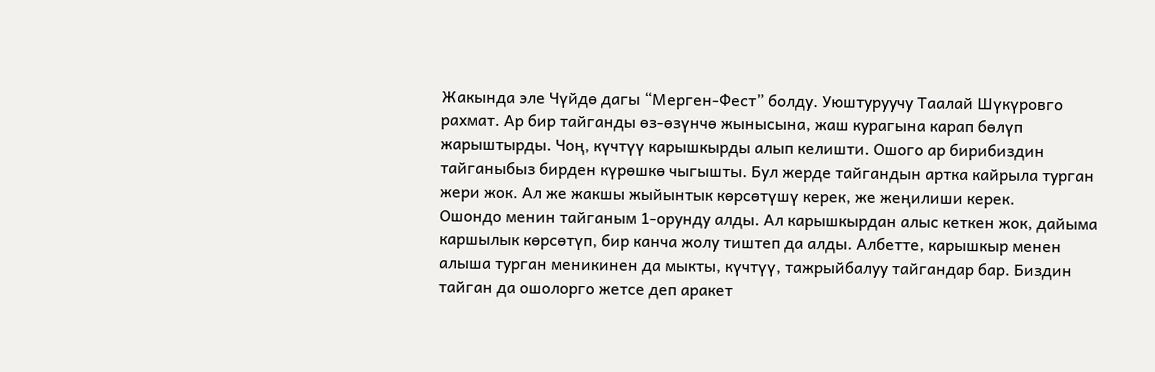Жакында эле Чүйдө дагы “Мерген-Фест” болду. Уюштуруучу Таалай Шүкүровго рахмат. Ар бир тайганды өз-өзүнчө жынысына, жаш курагына карап бөлүп жарыштырды. Чоң, күчтүү карышкырды алып келишти. Ошого ар бирибиздин тайганыбыз бирден күрөшкө чыгышты. Бул жерде тайгандын артка кайрыла турган жери жок. Ал же жакшы жыйынтык көрсөтүшү керек, же жеңилиши керек.
Ошондо менин тайганым 1-орунду алды. Ал карышкырдан алыс кеткен жок, дайыма каршылык көрсөтүп, бир канча жолу тиштеп да алды. Албетте, карышкыр менен алыша турган меникинен да мыкты, күчтүү, тажрыйбалуу тайгандар бар. Биздин тайган да ошолорго жетсе деп аракет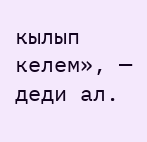кылып келем», — деди ал.